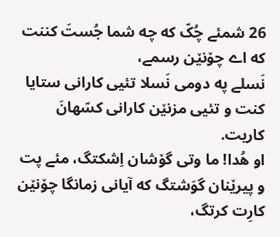26 شمئے چُکّ که چه شما جُستَ کننت که اے چۆنێن رسمے،
نَسلے په دومی نَسلا تئیی کارانی ستایا کنت و تئیی مزنێن کارانی کسّهانَ کاریت.
او هُدا! ما وتی گۆشان اِشکتگ، مئے پت و پیرێنان گوَشتگ که آیانی زمانگا چۆنێن کارِت کرتگ،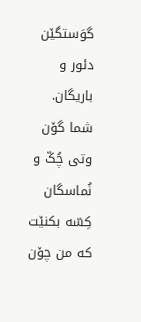گوَستگێن دئور و باریگان.
شما گۆن وتی چُکّ و نُماسگان کِسّه بکنێت که من چۆن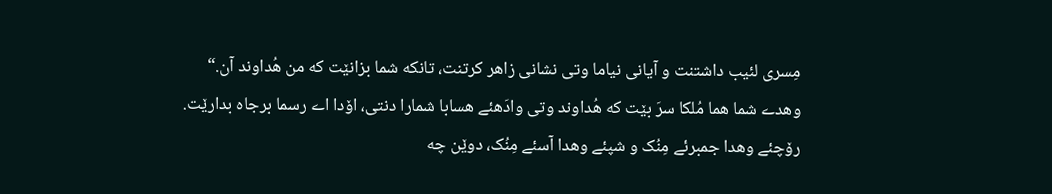مِسری لئیب داشتنت و آیانی نیاما وتی نشانی زاهر کرتنت، تانکه شما بزانێت که من هُداوند آن.“
وهدے شما هما مُلکا سرَ بێت که هُداوند وتی وادَهئے هسابا شمارا دنتی، اۆدا اے رسما برجاه بدارێت.
رۆچئے وهدا جمبرئے مِنُک و شپئے وهدا آسئے مِنُک، دوێن چه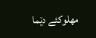مهلوکئے دێما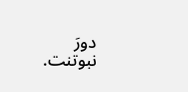دورَ نبوتنت.